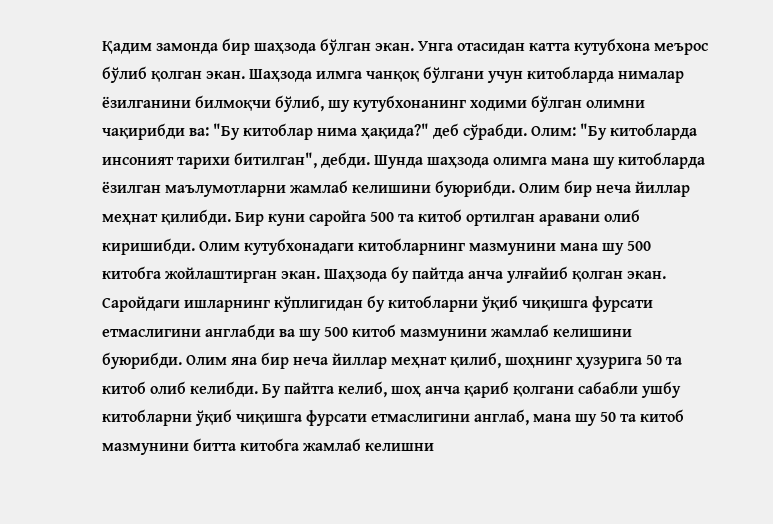Қадим замонда бир шаҳзода бўлган экан. Унга отасидан катта кутубхона меърос бўлиб қолган экан. Шаҳзода илмга чанқоқ бўлгани учун китобларда нималар ёзилганини билмоқчи бўлиб, шу кутубхонанинг ходими бўлган олимни чақирибди ва: "Бу китоблар нима ҳақида?" деб сўрабди. Олим: "Бу китобларда инсоният тарихи битилган", дебди. Шунда шаҳзода олимга мана шу китобларда ёзилган маълумотларни жамлаб келишини буюрибди. Олим бир неча йиллар меҳнат қилибди. Бир куни саройга 500 та китоб ортилган аравани олиб киришибди. Олим кутубхонадаги китобларнинг мазмунини мана шу 500 китобга жойлаштирган экан. Шаҳзода бу пайтда анча улғайиб қолган экан. Саройдаги ишларнинг кўплигидан бу китобларни ўқиб чиқишга фурсати етмаслигини англабди ва шу 500 китоб мазмунини жамлаб келишини буюрибди. Олим яна бир неча йиллар меҳнат қилиб, шоҳнинг ҳузурига 50 та китоб олиб келибди. Бу пайтга келиб, шоҳ анча қариб қолгани сабабли ушбу китобларни ўқиб чиқишга фурсати етмаслигини англаб, мана шу 50 та китоб мазмунини битта китобга жамлаб келишни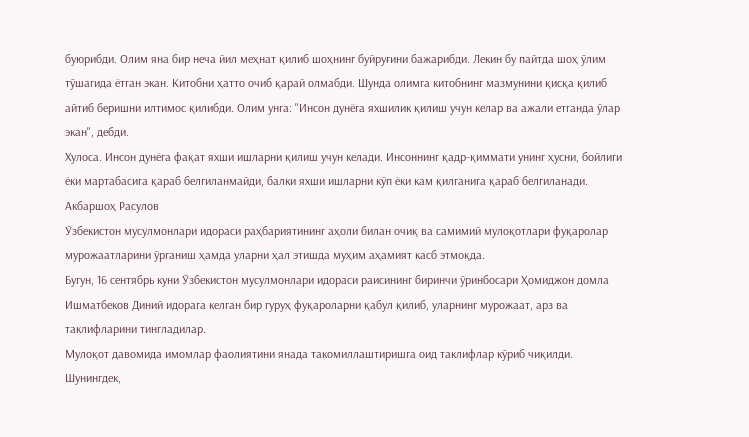буюрибди. Олим яна бир неча йил меҳнат қилиб шоҳнинг буйруғини бажарибди. Лекин бу пайтда шоҳ ўлим тўшагида ётган экан. Китобни ҳатто очиб қарай олмабди. Шунда олимга китобнинг мазмунини қисқа қилиб айтиб беришни илтимос қилибди. Олим унга: "Инсон дунёга яхшилик қилиш учун келар ва ажали етганда ўлар экан", дебди.
Хулоса. Инсон дунёга фақат яхши ишларни қилиш учун келади. Инсоннинг қадр-қиммати унинг ҳусни, бойлиги ёки мартабасига қараб белгиланмайди, балки яхши ишларни кўп ёки кам қилганига қараб белгиланади.
Акбаршоҳ Расулов
Ўзбекистон мусулмонлари идораси раҳбариятининг аҳоли билан очиқ ва самимий мулоқотлари фуқаролар мурожаатларини ўрганиш ҳамда уларни ҳал этишда муҳим аҳамият касб этмоқда.
Бугун, 16 сентябрь куни Ўзбекистон мусулмонлари идораси раисининг биринчи ўринбосари Ҳомиджон домла Ишматбеков Диний идорага келган бир гуруҳ фуқароларни қабул қилиб, уларнинг мурожаат, арз ва таклифларини тингладилар.
Мулоқот давомида имомлар фаолиятини янада такомиллаштиришга оид таклифлар кўриб чиқилди. Шунингдек,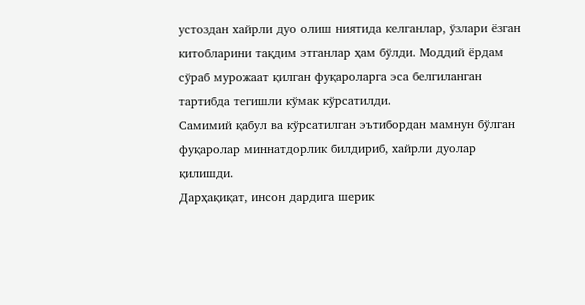устоздан хайрли дуо олиш ниятида келганлар, ўзлари ёзган китобларини тақдим этганлар ҳам бўлди. Моддий ёрдам сўраб мурожаат қилган фуқароларга эса белгиланган тартибда тегишли кўмак кўрсатилди.
Самимий қабул ва кўрсатилган эътибордан мамнун бўлган фуқаролар миннатдорлик билдириб, хайрли дуолар қилишди.
Дарҳақиқат, инсон дардига шерик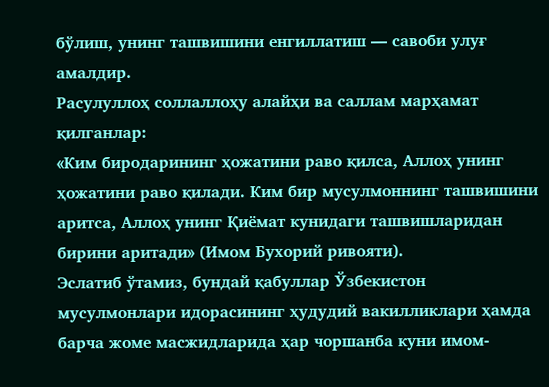бўлиш, унинг ташвишини енгиллатиш — савоби улуғ амалдир.
Расулуллоҳ соллаллоҳу алайҳи ва саллам марҳамат қилганлар:
«Ким биродарининг ҳожатини раво қилса, Аллоҳ унинг ҳожатини раво қилади. Ким бир мусулмоннинг ташвишини аритса, Аллоҳ унинг Қиёмат кунидаги ташвишларидан бирини аритади» (Имом Бухорий ривояти).
Эслатиб ўтамиз, бундай қабуллар Ўзбекистон мусулмонлари идорасининг ҳудудий вакилликлари ҳамда барча жоме масжидларида ҳар чоршанба куни имом-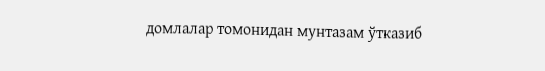домлалар томонидан мунтазам ўтказиб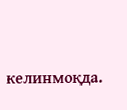келинмоқда.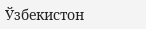Ўзбекистон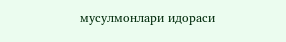мусулмонлари идораси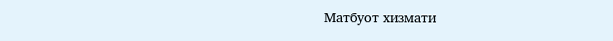Матбуот хизмати